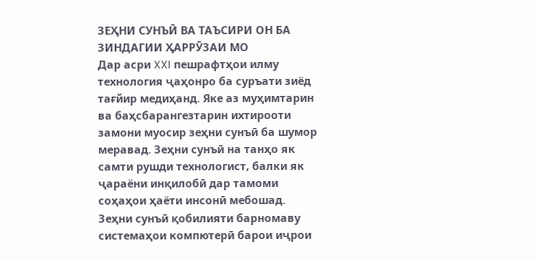ЗЕҲНИ СУНЪӢ ВА ТАЪСИРИ ОН БА ЗИНДАГИИ ҲАРРӮЗАИ МО
Дар асри XXI пешрафтҳои илму технология ҷаҳонро ба суръати зиёд тағйир медиҳанд. Яке аз муҳимтарин ва баҳсбарангезтарин ихтирооти замони муосир зеҳни сунъӣ ба шумор меравад. Зеҳни сунъӣ на танҳо як самти рушди технологист, балки як ҷараёни инқилобӣ дар тамоми соҳаҳои ҳаёти инсонӣ мебошад.
Зеҳни сунъӣ қобилияти барномаву системаҳои компютерӣ барои иҷрои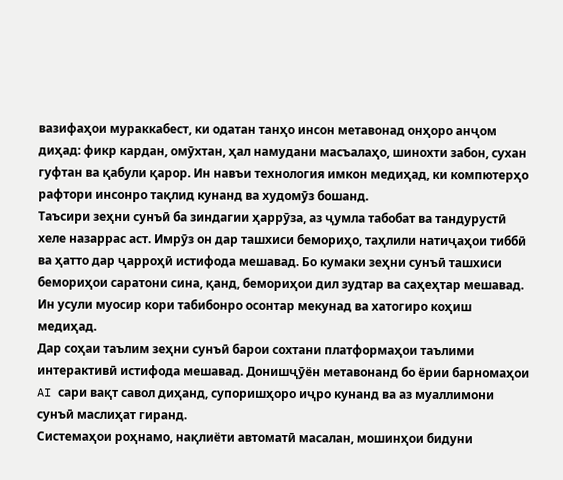вазифаҳои мураккабест, ки одатан танҳо инсон метавонад онҳоро анҷом диҳад: фикр кардан, омӯхтан, ҳал намудани масъалаҳо, шинохти забон, сухан гуфтан ва қабули қарор. Ин навъи технология имкон медиҳад, ки компютерҳо рафтори инсонро тақлид кунанд ва худомӯз бошанд.
Таъсири зеҳни сунъӣ ба зиндагии ҳаррӯза, аз ҷумла табобат ва тандурустӣ хеле назаррас аст. Имрӯз он дар ташхиси бемориҳо, таҳлили натиҷаҳои тиббӣ ва ҳатто дар ҷарроҳӣ истифода мешавад. Бо кумаки зеҳни сунъӣ ташхиси бемориҳои саратони сина, қанд, бемориҳои дил зудтар ва саҳеҳтар мешавад. Ин усули муосир кори табибонро осонтар мекунад ва хатогиро коҳиш медиҳад.
Дар соҳаи таълим зеҳни сунъӣ барои сохтани платформаҳои таълими интерактивӣ истифода мешавад. Донишҷӯён метавонанд бо ёрии барномаҳои AI сари вақт савол диҳанд, супоришҳоро иҷро кунанд ва аз муаллимони сунъӣ маслиҳат гиранд.
Системаҳои роҳнамо, нақлиёти автоматӣ масалан, мошинҳои бидуни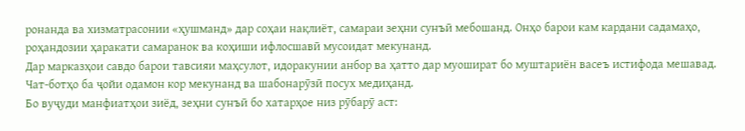ронанда ва хизматрасонии «ҳушманд» дар соҳаи нақлиёт, самараи зеҳни сунъӣ мебошанд. Онҳо барои кам кардани садамаҳо, роҳандозии ҳаракати самаранок ва коҳиши ифлосшавӣ мусоидат мекунанд.
Дар марказҳои савдо барои тавсияи маҳсулот, идоракунии анбор ва ҳатто дар муошират бо муштариён васеъ истифода мешавад. Чат-ботҳо ба ҷойи одамон кор мекунанд ва шабонарӯзӣ посух медиҳанд.
Бо вуҷуди манфиатҳои зиёд, зеҳни сунъӣ бо хатарҳое низ рӯбарӯ аст: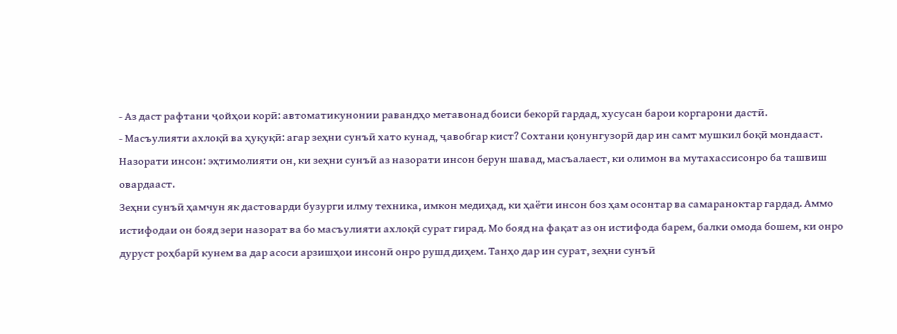- Аз даст рафтани ҷойҳои корӣ: автоматикунонии равандҳо метавонад боиси бекорӣ гардад, хусусан барои коргарони дастӣ.
- Масъулияти ахлоқӣ ва ҳуқуқӣ: агар зеҳни сунъӣ хато кунад, ҷавобгар кист? Сохтани қонунгузорӣ дар ин самт мушкил боқӣ мондааст.
Назорати инсон: эҳтимолияти он, ки зеҳни сунъӣ аз назорати инсон берун шавад, масъалаест, ки олимон ва мутахассисонро ба ташвиш овардааст.
Зеҳни сунъӣ ҳамчун як дастоварди бузурги илму техника, имкон медиҳад, ки ҳаёти инсон боз ҳам осонтар ва самараноктар гардад. Аммо истифодаи он бояд зери назорат ва бо масъулияти ахлоқӣ сурат гирад. Мо бояд на фақат аз он истифода барем, балки омода бошем, ки онро дуруст роҳбарӣ кунем ва дар асоси арзишҳои инсонӣ онро рушд диҳем. Танҳо дар ин сурат, зеҳни сунъӣ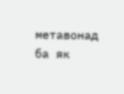метавонад ба як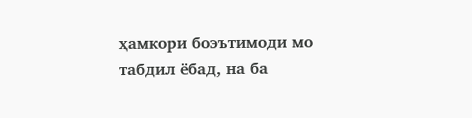ҳамкори боэътимоди мо табдил ёбад, на ба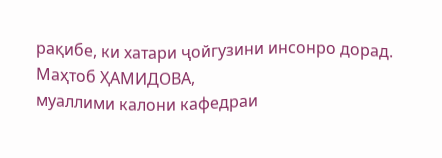рақибе, ки хатари ҷойгузини инсонро дорад.
Маҳтоб ҲАМИДОВА,
муаллими калони кафедраи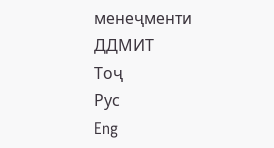менеҷменти ДДМИТ
Тоҷ
Рус
Eng